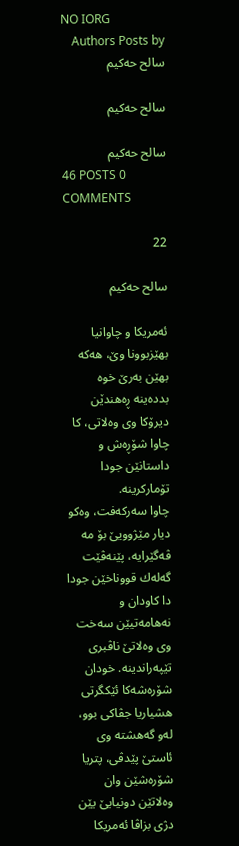NO IORG
Authors Posts by سالح حه‌كيم

سالح حه‌كيم

سالح حه‌كيم
46 POSTS 0 COMMENTS

22

سالح حه‌كیم

ئه‌مریكا و چاوانیا بهێزبوونا وێ، هه‌كه‌ بهێن به‌رێ خوه‌ بدده‌ینه‌ ڕه‌هندێن دیرۆكا وی وه‌لاتی، كا چاوا شۆڕه‌ش و داستانێن جودا تۆماركرینه‌.
چاوا سه‌ركه‌فت، وه‌كو دیار مێژوویێ بۆ مه‌ ڤه‌گێرایه‌، پێنه‌ڤێت گه‌له‌ك قووناخێن جودا دا كاودان و نه‌هامه‌تیێن سه‌خت وی وه‌لاتێ ناڤبری تێپه‌راندینه‌. خودان شۆره‌شه‌كا ئێكگرتی هشیاریا جڤاكی بوو، له‌و گه‌هشته‌ وی ئاستێ پێدڤی، پتریا شۆره‌شێن وان وه‌لاتێن دونیایێ یێن دژی بزاڤا ئه‌مریكا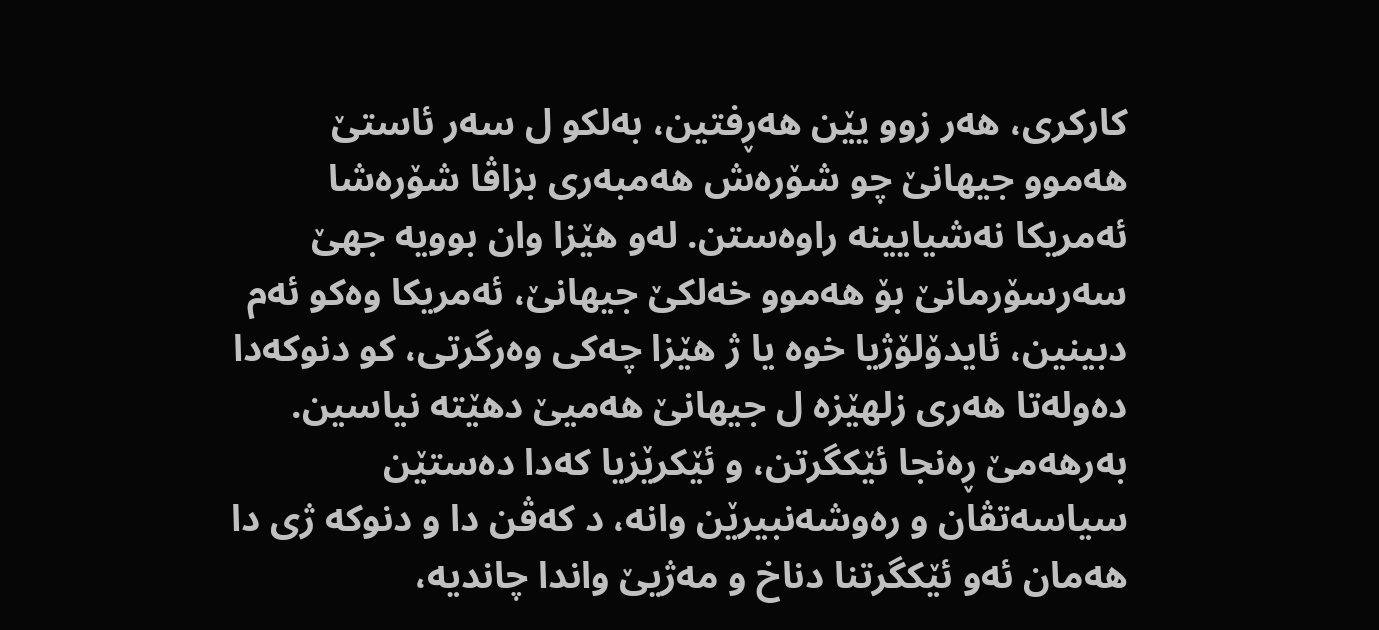كاركری، هه‌ر زوو یێن هه‌ڕفتین، به‌لكو ل سه‌ر ئاستێ هه‌موو جیهانێ چو شۆره‌ش هه‌مبه‌ری بزاڤا شۆره‌شا ئه‌مریكا نه‌شیایینه‌ راوه‌ستن. له‌و هێزا وان بوویه‌ جهێ سه‌رسۆرمانێ بۆ هه‌موو خه‌لكێ جیهانێ، ئه‌مریكا وه‌كو ئه‌م دبینین، ئایدۆلۆژیا خوه‌ یا ژ هێزا چه‌كی وه‌رگرتی، كو دنوكه‌دا ده‌وله‌تا هه‌ری زلهێزه‌ ل جیهانێ هه‌میێ دهێته‌ نیاسین. به‌رهه‌مێ ڕه‌نجا ئێكگرتن، و ئێكرێزیا كه‌دا ده‌ستێن سیاسه‌تڤان و ره‌وشه‌نبیرێن وانه‌، د كه‌ڤن دا و دنوكه‌ ژی دا هه‌مان ئه‌و ئێكگرتنا دناخ و مه‌ژیێ واندا چاندیه‌،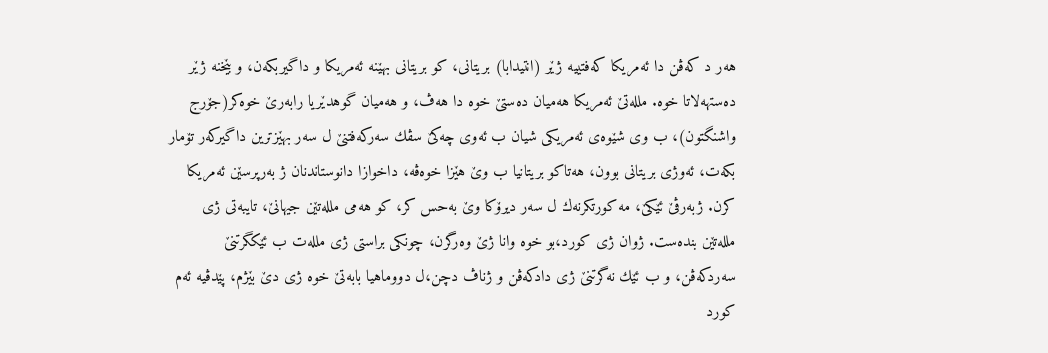هه‌ر د كه‌ڤن دا ئه‌مریكا كه‌فتییه‌ ژێر (انتیدابا) بریتانی، كو بریتانی بهێنه‌ ئه‌مریكا و داگیربكه‌ن، و بێخنه‌ ژێر ده‌ستهه‌لاتا خوه‌. ملله‌تێ ئه‌مریكا هه‌میان ده‌ستێ خوه‌ دا هه‌ڤ، و هه‌میان گوهدێریا رابه‌رێ خوه‌كر(جۆرج واشنگتون)، ب وی شێوه‌ی ئه‌مریكی شیان ب ئه‌وی چه‌كێ سڤك سه‌ركه‌فتنێ ل سه‌ر بهێزترین داگیركه‌ر تۆمار بكه‌ت، ئه‌وژی بریتانی بوون، هه‌تاكو بریتانیا ب وێ هێزا خوه‌ڤه‌، داخوازا دانوستاندنان ژ به‌رپرسێن ئه‌مریكا كرن. ژبه‌رڤێ ئێكێ، مه‌ كورتكرنه‌ك ل سه‌ر دیرۆكا وێ به‌حس كر، كو هه‌می ملله‌تێن جیهانێ، تایبه‌تی ژی ملله‌تێن بنده‌ست. ژوان ژی كورد،بو خوه‌ وانا ژێ وه‌رگرن، چونكی براستی ژی ملله‌ت ب ئێكگرتنێ
سه‌ردكه‌ڤن، و ب ئێك نه‌گرتنێ ژی دادكه‌ڤن و ژناڤ دچن،ل دووماهیا بابه‌تێ خوه‌ ژی دێ بێژم، پێدڤیه‌ ئه‌م كورد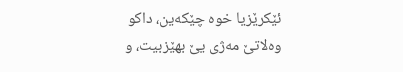ئێكرێزیا خوه‌ چێكه‌ین، داكو وه‌لاتێ مه‌ژی یێ بهێزبیت، و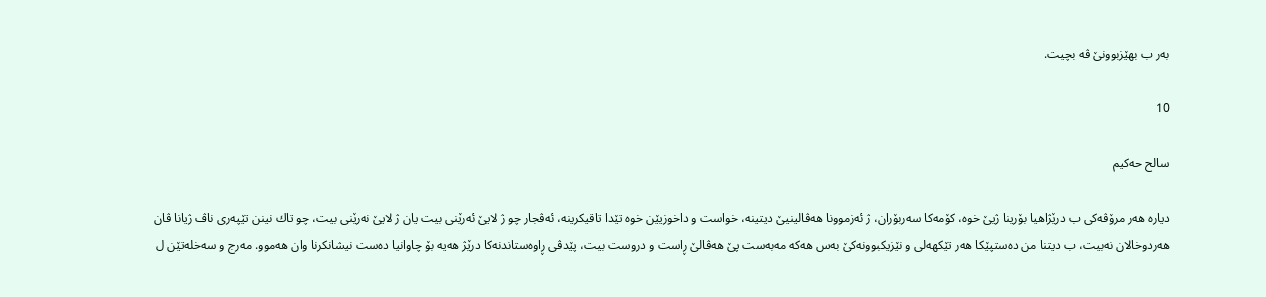به‌ر ب بهێزبوونێ ڤه‌ بچیت.

10

سالح حه‌كیم

دیاره‌ هه‌ر مرۆڤه‌كی ب درێژاهیا بۆرینا ژیێ خوه‌، كۆمه‌كا سه‌ربۆران، ژ ئه‌زموونا هه‌ڤالینیێ دیتینه‌، خواست و داخوزیێن خوه‌ تێدا تاقیكرینه‌، ئه‌ڤجار چو ژ لایێ ئه‌رێنی بیت یان ژ لایێ نه‌رێنی بیت، چو تاك نینن تێپه‌ری ناڤ ژیانا ڤان هه‌ردوخالان نه‌بیت، ب دیتنا من ده‌ستپێكا هه‌ر تێكهه‌لی و نێزیكبوونه‌كێ به‌س هه‌كه‌ مه‌به‌ست پێ هه‌ڤالێ ڕاست و دروست بیت، پێدڤی ڕاوه‌ستاندنه‌كا درێژ هه‌یه‌ بۆ چاوانیا ده‌ست نیشانكرنا وان هه‌موو. مه‌رج و سه‌خله‌تێن ل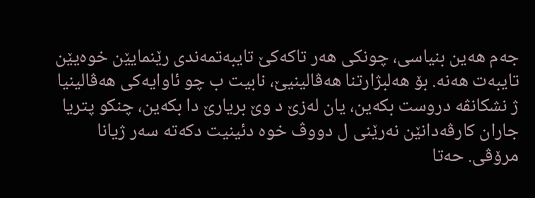جه‌م هه‌ین بنیاسی، چونكی هه‌ر تاكه‌كێ تایبه‌تمه‌ندی رێنمایێن خوه‌یێن تایبه‌ت هه‌نه‌. بۆ هه‌لبژارتنا هه‌ڤالینیێ، نابیت ب چو ئاوایه‌كی هه‌ڤالینیا ژ نشكانڤه‌ دروست بكه‌ین، یان له‌زێ د وێ بریارێ دا بكه‌ین، چنكو پتریا جاران كارڤه‌دانێن نه‌رێنی ل دووڤ خوه‌ دئینیت دكه‌ته‌ سه‌ر ژیانا مرۆڤی. حه‌تا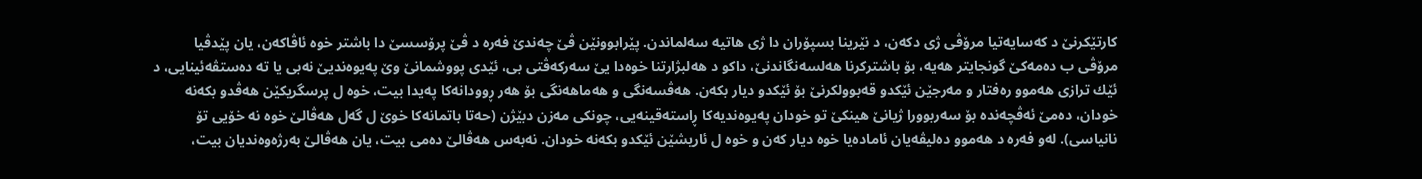كارتێكرنێ د كه‌سایه‌تیا مرۆڤی ژی دكه‌ن، د نێرینا بسپۆران دا ژی هاتیه‌ سه‌لماندن. پێرابوونێن ڤێ چه‌ندێ فه‌ره‌ د ڤێ پرۆسسێ دا باشتر خوه‌ ئاڤاكه‌ن، یان پێدڤیا مرۆڤی ب ده‌مه‌كێ گونجایتر هه‌یه‌، بۆ باشتركرنا هه‌لسه‌نگاندنێ، داكو د هه‌لبژارتنا خوه‌دا یێ سه‌ركه‌ڤتی بی، ئێدی پووشمانێ وێ په‌یوه‌ندیێ نه‌بی یا ته‌ ده‌ستڤه‌ئینایی، د ئێك ترازی هه‌موو ره‌فتار و مه‌رجێن ئێكدو قه‌بوولكرنێ بۆ ئێكدو دیار بكه‌ن. هه‌ڤسه‌نگی و هه‌ماهه‌نگی بۆ هه‌ر ڕوودانه‌كا په‌یدا بیت، خوه‌ ل پرسگریكێن هه‌ڤدو بكه‌نه‌ خودان، ده‌مێ ئه‌ڤچه‌نده‌ بۆ سه‌ربوورا ژیانێ هینكێ تو خودان په‌یوه‌ندیه‌كا ڕاسته‌قینه‌یی، چونكی مه‌زن دبێژن (حه‌تا باتمانه‌كا خوێ ل گه‌ل هه‌ڤالێ خوه‌ نه‌ خۆیی تۆ نانیاسی). له‌و فه‌ره‌ د هه‌موو ده‌لیڤه‌یان ئاماده‌یا خوه‌ دیار كه‌ن و خوه‌ ل ئاریشێن ئێكدو بكه‌نه‌ خودان. نه‌به‌س هه‌ڤالێ ده‌می بیت، یان هه‌ڤالێ به‌رژه‌وه‌ندیان بیت،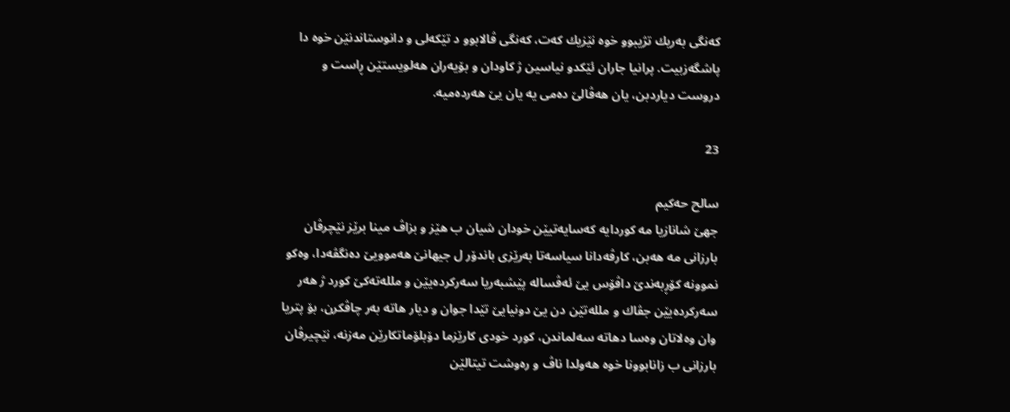كه‌نگی به‌ریك تژیبوو خوه‌ نێزیك كه‌ت، كه‌نگی ڤالابوو د تێكه‌لی و دانوستاندنێن خوه‌ دا پاشگه‌زبیت. پرانیا جاران ئێكدو نیاسین ژ كاودان و بۆیه‌ران هه‌لویستێن ڕاست و دروست دیاردبن، یان هه‌ڤالێ ده‌مى یه‌ یان یێ هه‌رده‌میه‌.

23

سالح حه‌كیم
جهێ شانازیا مه‌ كوردایه‌ كه‌سایه‌تیێن خودان شیان ب هێز و بزاڤ مینا برێز نێچرڤان بارزانی مه‌ هه‌بن، كارڤه‌دانا سیاسه‌تا به‌رێزی باندۆر ل جیهانێ هه‌موویێ ده‌نگڤه‌دا، وه‌كو نموونه‌ كۆڕبه‌ندێ داڤۆس یێ ئه‌ڤساله‌ پێشبه‌ریا سه‌ركرده‌یێن و ملله‌ته‌كێ كورد ژ هه‌ر سه‌ركرده‌یێن جڤاك و ملله‌تێن دن یێ دونیایێ تێدا جوان و دیار هاته‌ به‌ر چاڤكرن، بۆ پتریا وان وه‌لاتان وه‌سا دهاته‌ سه‌لماندن، كورد خودی كارێزما دۆبلۆماتكارێن مه‌زنه‌، نێچیرڤان بارزانی ب زانابوونا خوه‌ هه‌ولدا ناڤ و ره‌وشت تیتالێن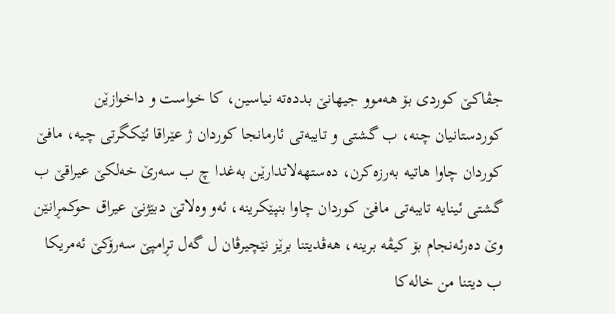جڤاكێ كوردی بۆ هه‌موو جیهانێ بدده‌ته‌ نیاسین، كا خواست و داخوازێن كوردستانیان چنه‌، ب گشتی و تایبه‌تی ئارمانجا كوردان ژ عێراقا ئێكگرتی چیه‌، مافێ كوردان چاوا هاتیه‌ به‌رزه‌كرن، ده‌ستهه‌لاتدارێن به‌غدا چ ب سه‌رێ خه‌لكێ عیراقێ ب گشتی ئینایه‌ تایبه‌تی مافێ كوردان چاوا بنپێكرینه‌، ئه‌و وه‌لاتێ دبێژنێ عیراق حوكمڕانێن وێ ده‌رئه‌نجام بۆ كیڤه‌ برینه‌، هه‌ڤدیتنا برێز نێچیرڤان ل گه‌ل تڕامپێ سه‌رۆكێ ئه‌مریكا ب دیتنا من خاله‌كا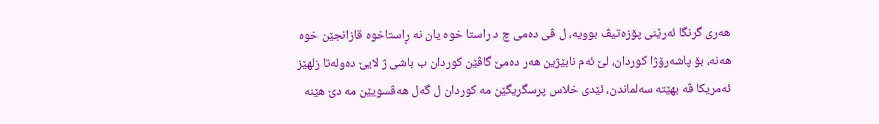هه‌ری گرنگا ئه‌رێنی پۆزه‌تیڤ بوویه‌، ل ڤی ده‌می چ د راستا خوه‌ یان نه‌ ڕاستاخوه‌ قازانجێن خوه‌ هه‌نه‌، بۆ پاشه‌رۆژا كوردان، لێ ئه‌م نابێژین هه‌ر ده‌مێ گاڤێن كوردان ب باشی ژ لایێ ده‌وله‌تا زلهێز ئه‌مریكا ڤه‌ بهێته‌ سه‌لماندن، ئێدی خلاس پرسگریگێن مه‌ كوردان ل گه‌ل هه‌ڤسویێن مه‌ دێ هێنه‌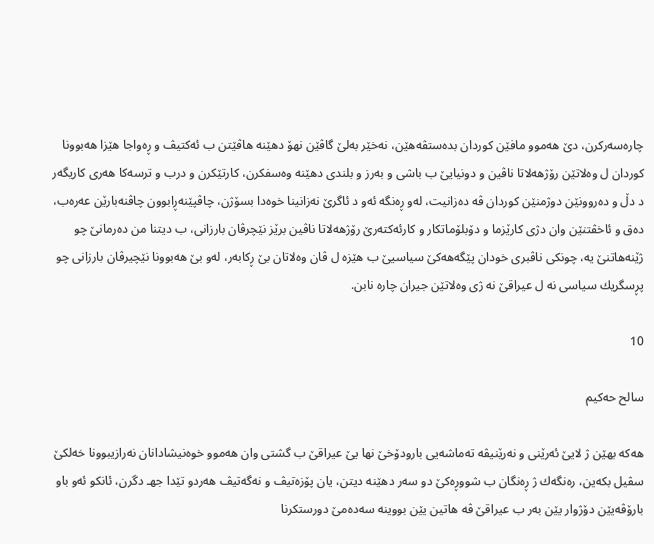چاره‌سه‌ركرن، دێ هه‌موو مافێن كوردان بده‌ستڤه‌هێن، نه‌خێر به‌لێ گاڤێن نهۆ دهێنه‌ هاڤێتن ب ئه‌كتیڤ و ڕه‌واجا هێزا هه‌بوونا كوردان ل وه‌لاتێن رۆژهه‌لاتا ناڤین و دونیایێ ب باشی و به‌رز و بلندی دهێنه‌ وه‌سفكرن، كارتێكرن و درب و ترسه‌كا هه‌ری كاریگه‌ر د دڵ و ده‌روونێن دوژمنێن كوردان ڤه‌ ده‌زانیت، له‌و ڕه‌نگه‌ ئه‌و د ئاگرێ نه‌زانینا خوه‌دا بسۆژن، چاڤپێنه‌ڕابوون چاڤنه‌بارێن عه‌ره‌ب، ده‌ق و ئاخڤتنێن وان دژی كارێزما و دۆبلۆماتكار و كارئه‌كته‌رێ رۆژهه‌لاتا ناڤین برێز نێچرڤان بارزانی، ب دیتنا من ده‌رمانێ چو ژێنه‌هاتنێ یه‌، چونكی ناڤبری خودان پێگه‌هه‌كێ سیاسیێ ب هێزه‌ ل ڤان وه‌لاتان بێ ڕكابه‌ر، له‌و بێ هه‌بوونا نێچیرڤان بارزانی چو پڕسگریك سیاسی نه‌ ل عیراقێ نه‌ ژی وه‌لاتێن جیران چاره‌ نابن.

10

سالح حه‌كیم

هه‌كه‌ بهێن ژ لایێ ئه‌رێنی و نه‌رێنیڤه‌ ته‌ماشه‌یی بارودۆخێ نها یێ عیراقێ ب گشتی وان هه‌موو خوه‌نیشادانان نه‌رازیبوونا خه‌لكێ سڤیل بكه‌ین، ره‌نگه‌ك ژ ڕه‌نگان ب شووڕه‌كێ دو سه‌ر دهێنه‌ دیتن، یان پۆزه‌تیڤ و نه‌گه‌تیڤ هه‌ردو تێدا جهـ دگرن، ئانكو ئه‌و باو بارۆڤه‌یێن دۆژوار یێن به‌ر ب عیراقێ ڤه‌ هاتین یێن بووینه‌ سه‌ده‌مێ دورستكرنا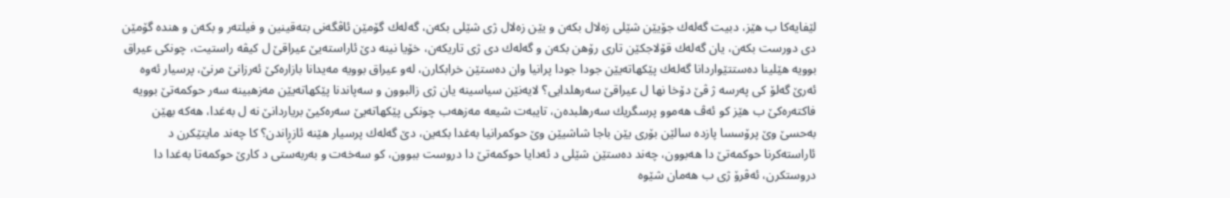لێفایه‌كا ب هێز، دبیت گه‌له‌ك جۆیێن شێلی زه‌لال بكه‌ن و یێن زه‌لال ژی شێلی بكه‌ن، گه‌له‌ك گۆمێن ئاڤگه‌نی بته‌قینین و فیلته‌ر و بكه‌ن و هنده‌ گۆمێن دی دورست بكه‌ن، یان گه‌له‌ك قۆلاجكێن تاری رۆهن بكه‌ن و گه‌له‌ك دی ژی تاریكه‌ن، خۆیا نینه‌ دێ ئاراسته‌یێ عیراقێ ل كیڤه‌ راستیت، چونكی عیراق بوویه‌ هێلینا ده‌ستتێواردانا گه‌له‌ك پێكهاته‌یێن جودا جودا پرانیا وان ده‌ستێن خرابكارن، له‌و عیراق بوویه‌ مه‌یدانا بازاره‌كێ ئه‌رزانێ مرنێ، پرسیار ئه‌وه‌ ئه‌رێ گه‌لۆ كی په‌رسه‌ ژ ڤێ دۆخا نها ل عیراقێ سه‌رهلدایی؟ لایه‌نێن سیاسینه‌ یان ژی زالبوون و سه‌پاندنا پێكهاته‌یێن مه‌زهبینه‌ سه‌ر حوكمه‌تێ بوویه‌ فاكته‌ره‌كێ ب هێز كو ئه‌ڤ هه‌موو پرسگریك سه‌رهلبده‌ن، تایبه‌ت شیعه‌ مه‌زهه‌ب چونكی پێكهاته‌یێ سه‌ره‌كیێ بریاردانێ نه‌ ل به‌غدا، هه‌كه‌ بهێن به‌حسێ وێ پرۆسسا پازده‌ سالێن بۆری یێن باجا شاشیێن وێ حوكمرانیا به‌غدا بكه‌ین، دێ گه‌له‌ك پرسیار هێنه‌ ئازڕاندن؟ كا چه‌ند مایتێكرن د ئاراسته‌كرنا حوكمه‌تێ دا هه‌بوون، چه‌ند ده‌ستێن شێلی د ئه‌دایا حوكمه‌تێ دا دروست ببوون، كو سه‌خه‌ت و به‌ربه‌ستی د كارێ حوكمه‌تا به‌غدا دا دروستكرن، ئه‌ڤرۆ ژی ب هه‌مان شێوه‌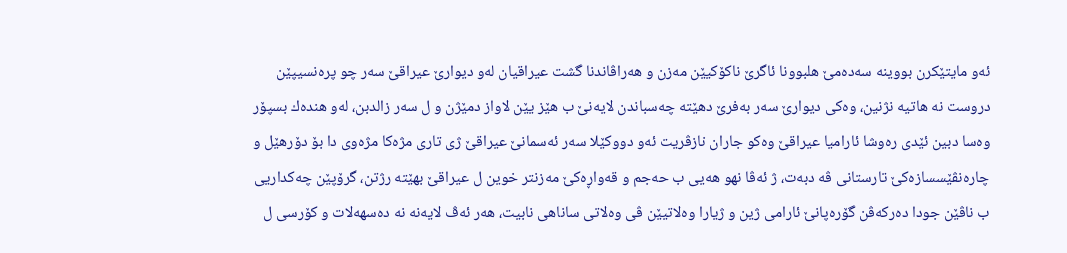ئه‌و مایتێكرن بووینه‌ سه‌ده‌مێ هلبوونا ئاگرێ ناكۆكیێن مه‌زن و هه‌راڤاندنا گشت عیراقیان له‌و دیوارێ عیراقێ سه‌ر چو پره‌نسیپێن دروست نه‌ هاتیه‌ نژنین، وه‌كی دیوارێ سه‌ر به‌فرێ دهێته‌ چه‌سباندن لایه‌نێ ب هێز یێن لاواز دمێژن و ل سه‌ر زالدبن، له‌و هنده‌ك بسپۆر وه‌سا دبین ئێدی ره‌وشا ئارامیا عیراقێ وه‌كو جاران نازڤریت ئه‌و دووكێلا سه‌ر ئه‌سمانێ عیراقێ ژی تاری مژه‌كا مژه‌وی دا بۆ دۆرهێل و چاره‌نڤێسسازه‌كێ تارستانی ڤه‌ دبه‌ت، ژ ئه‌ڤا نهو هه‌یی ب حه‌جم و قه‌واڕه‌كێ مه‌زنتر خوین ل عیراقێ بهێته‌ رژتن، گرۆپێن چه‌كداریی ب ناڤێن جودا ده‌ركه‌ڤن گۆره‌پانێ ئارامی ژین و ژیارا وه‌لاتیێن ڤی وه‌لاتی ساناهی نابیت، هه‌ر ئه‌ڤ لایه‌نه‌ نه‌ ده‌سهه‌لات و كۆرسی ل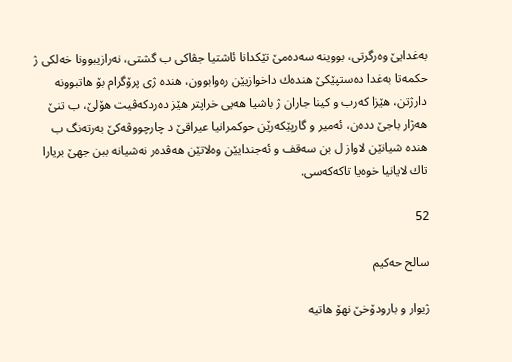به‌غدایێ وه‌رگرتی، بووینه‌ سه‌ده‌مێ تێكدانا ئاشتیا جڤاكی ب گشتی، نه‌رازیبوونا خه‌لكی ژ حكمه‌تا به‌غدا ده‌ستپێكێ هنده‌ك داخوازیێن ره‌وابوون، هنده‌ ژی پرۆگرام بۆ هاتبوونه‌ دارژتن، هێزا كه‌رب و كینا جاران ژ باشیا هه‌یی خراپتر هێز ده‌ردكه‌ڤیت هۆلێ، ب تنێ هه‌ژار باجێ دده‌ن، ئه‌میر و گارپێكه‌رێن حوكمرانیا عیراقێ د چارچووڤه‌كێ به‌رته‌نگ ب هنده‌ شیانێن لاواز ل بن سه‌قف و ئه‌جندایێن وه‌لاتێن هه‌ڤده‌ر نه‌شیانه‌ ببن جهێ بریارا تاك لایانیا خوه‌یا تاكه‌كه‌سی.

52

سالح حه‌كیم

ژیوار و بارودۆخێ نهۆ هاتیه‌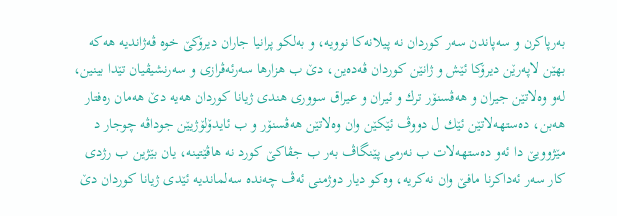به‌رپاكرن و سه‌پاندن سه‌ر كوردان نه‌ پیلانه‌كا نوویه‌، و به‌لكو پرانیا جاران دیرۆكێ خوه‌ ڤه‌ژاندیه‌ هه‌كه‌ بهێن لاپه‌رێن دیرۆكا ئێش و ژانێن كوردان ڤه‌ده‌ین، دێ ب هزارها سه‌رئه‌ڤرازی و سه‌رنشیڤیان تێدا بینین، له‌و وه‌لاتێن جیران و هه‌ڤسنۆر ترك و ئیران و عیراق سووری هندی ژیانا كوردان هه‌یه‌ دێ هه‌مان ره‌فتار هه‌بن، ده‌ستهه‌لاتێن ئێك ل دووڤ ئێكێن وان وه‌لاتێن هه‌ڤسنۆر و ب ئایدۆلۆژیێن جوداڤه‌ چوجار د مێژوویێ دا ئه‌و ده‌ستهه‌لات ب نه‌رمی پێنگاڤ به‌ر ب جڤاكێ كورد نه‌ هاڤێتینه‌، یان بێژین ب رژدی كار سه‌ر ئه‌داكرنا مافێ وان نه‌كریه‌، وه‌كو دیار دوژمنی ئه‌ڤ چه‌نده‌ سه‌لماندیه‌ ئێدی ژیانا كوردان دێ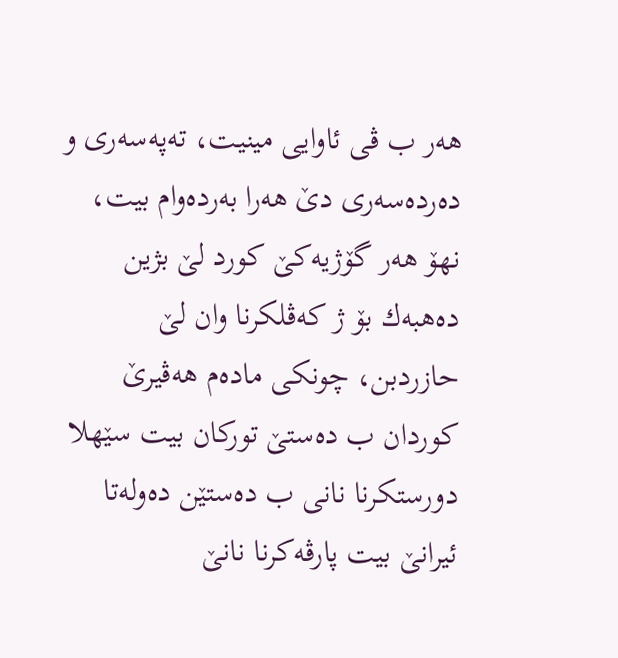هه‌ر ب ڤی ئاوایی مینیت، ته‌په‌سه‌ری و ده‌رده‌سه‌ری دێ هه‌را به‌رده‌وام بیت، نهۆ هه‌ر گۆژیه‌كێ كورد لێ بژین ده‌هبه‌ك بۆ ژ كه‌ڤلكرنا وان لێ حازردبن، چونكی ماده‌م هه‌ڤیرێ كوردان ب ده‌ستێ توركان بیت سێهلا دورستكرنا نانی ب ده‌ستێن ده‌وله‌تا ئیرانێ بیت پارڤه‌كرنا نانێ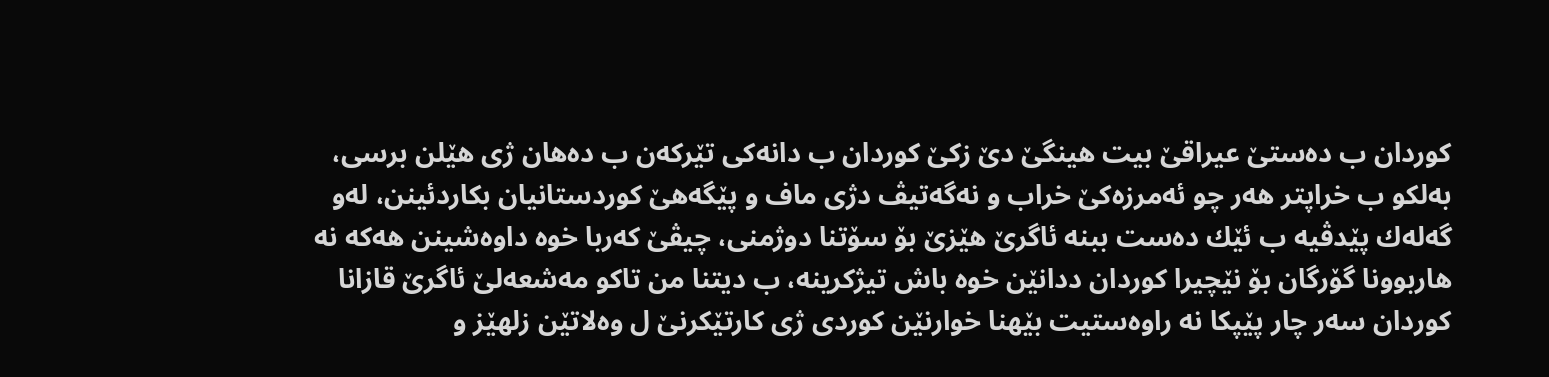كوردان ب ده‌ستێ عیراقێ بیت هینگێ دێ زكێ كوردان ب دانه‌كی تێركه‌ن ب ده‌هان ژی هێلن برسی، به‌لكو ب خراپتر هه‌ر چو ئه‌مرزه‌كێ خراب و نه‌گه‌تیڤ دژی ماف و پێگه‌هێ كوردستانیان بكاردئینن، له‌و گه‌له‌ك پێدڤیه‌ ب ئێك ده‌ست ببنه‌ ئاگرێ هێزێ بۆ سۆتنا دوژمنی، چیڤێ كه‌ربا خوه‌ داوه‌شینن هه‌كه‌ نه‌ هاربوونا گۆرگان بۆ نێچیرا كوردان ددانێن خوه‌ باش تیژكرینه‌، ب دیتنا من تاكو مه‌شعه‌لێ ئاگرێ قازانا كوردان سه‌ر چار پێپكا نه‌ راوه‌ستیت بێهنا خوارنێن كوردی ژی كارتێكرنێ ل وه‌لاتێن زلهێز و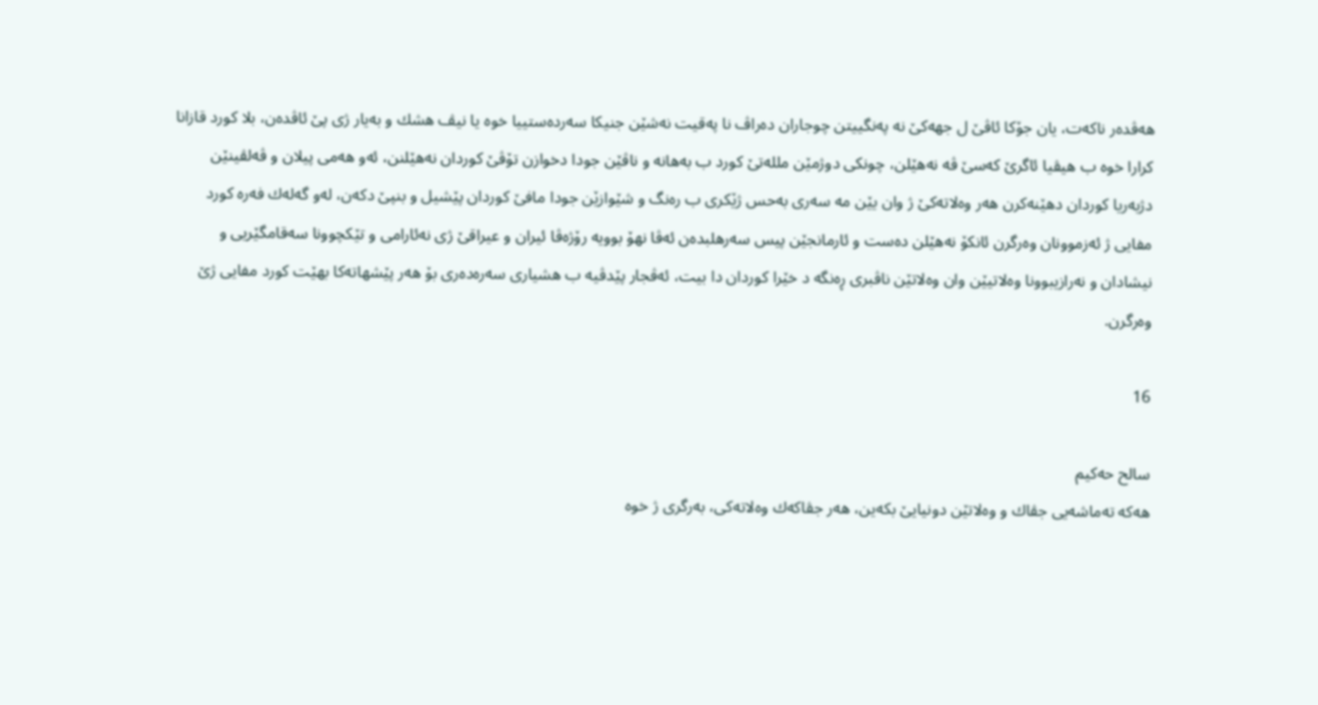هه‌ڤده‌ر ناكه‌ت، یان جۆكا ئاڤێ ل جهه‌كێ نه‌ په‌نگییتن چوجاران ده‌راڤ نا په‌قیت نه‌شێن جنیكا سه‌رده‌ستییا خوه‌ یا نیڤ هشك و به‌یار ژی پێ ئاڤده‌ن، بلا كورد قازانا كرارا خوه‌ ب هیڤیا ئاگرێ كه‌سێ ڤه‌ نه‌هێلن، چونكی دوژمێن ملله‌تێ كورد ب به‌هانه‌ و ناڤێن جودا دخوازن تۆڤێ كوردان نه‌هێلنن، ئه‌و هه‌می پیلان و ڤه‌لڤینێن دژبه‌ریا كوردان دهێنه‌كرن هه‌ر وه‌لاته‌كێ ژ وان یێن مه‌ سه‌ری به‌حس ژێكری ب ره‌نگ و شێوازێن جودا مافێ كوردان پێشیل و بنپێ دكه‌ن، له‌و گه‌له‌ك فه‌ره‌ كورد مفایی ژ ئه‌زموونان وه‌رگرن ئانكۆ نه‌هێلن ده‌ست و ئارمانجێن پیس سه‌رهلبده‌ن ئه‌ڤا نهۆ بوویه‌ رۆژه‌ڤا ئیران و عیراقێ ژی نه‌ئارامی و تێكچوونا سه‌قامگێریی و نیشادان و نه‌رازیبوونا وه‌لاتیێن وان وه‌لاتێن ناڤبری ڕه‌نگه‌ د خێرا كوردان دا بیت، ئه‌ڤجار پێدڤیه‌ ب هشیاری سه‌ره‌ده‌ری بۆ هه‌ر پێشهاته‌كا بهێت كورد مفایی ژێ وه‌رگرن.

16

سالح حه‌كیم
هه‌كه‌ ته‌ماشه‌یی جڤاك و وه‌لاتێن دونیایێ بكه‌ین، هه‌ر جڤاكه‌ك وه‌لاته‌كی، به‌رگری ژ خوه‌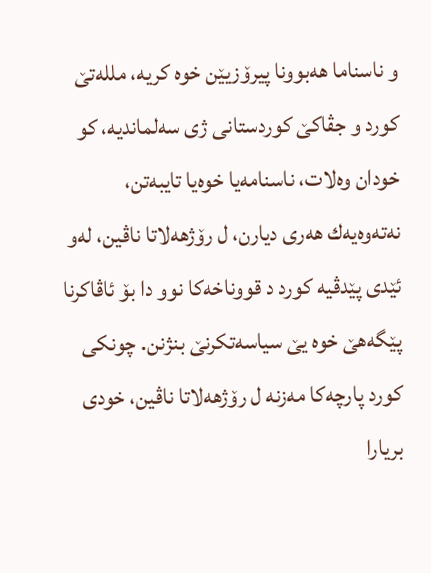و ناسناما هه‌بوونا پیرۆزیێن خوه‌ كریه‌، ملله‌تێ كورد و جڤاكێ كوردستانی ژی سه‌لماندیه‌، كو خودان وه‌لات، ناسنامه‌یا خوه‌یا تایبه‌تن، نه‌ته‌وه‌یه‌ك هه‌ری دیارن، ل رۆژهه‌لاتا ناڤین، له‌و ئێدی پێدڤیه‌ كورد د قووناخه‌كا نوو دا بۆ ئاڤاكرنا پێگه‌هێ خوه‌ یێ سیاسه‌تكرنێ بنژنن. چونكی كورد پارچه‌كا مه‌زنه‌ ل رۆژهه‌لاتا ناڤین، خودی بریارا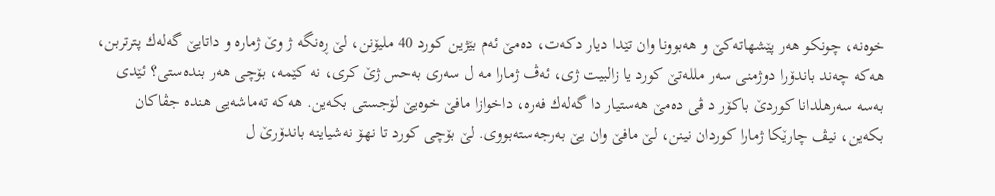خوه‌نه‌، چونكو هه‌ر پێشهاته‌كێ و هه‌بوونا وان تێدا دیار دكه‌ت، ده‌مێ ئه‌م بێژین كورد 40 ملیۆنن، لێ ڕه‌نگه‌ ژ وێ ژماره‌ و داتایێ گه‌له‌ك پترتربن، هه‌كه‌ چه‌ند باندۆرا دوژمنی سه‌ر ملله‌تێ كورد یا زالبیت ژی، ئه‌ڤ ژمارا مه‌ ل سه‌ری به‌حس ژێ كری، نه‌ كێمه‌، بۆچی هه‌ر بنده‌ستی؟ ئێدی به‌سه‌ سه‌رهلدانا كوردێ باكۆر د ڤی ده‌مێ هه‌ستیار دا گه‌له‌ك فه‌ره‌، داخوازا مافێ خوه‌یێ لۆجستی بكه‌ین. هه‌كه‌ ته‌ماشه‌یی هنده‌ جڤاكان بكه‌ین، نیڤ چارێكا ژمارا كوردان نینن، لێ مافێ وان یێ به‌رجه‌سته‌بووی. لێ بۆچی كورد تا نهۆ نه‌شیاینه‌ باندۆرێ ل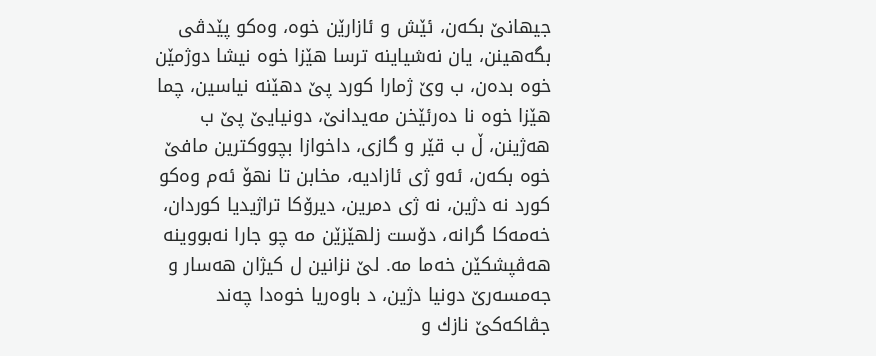جیهانێ بكه‌ن، ئێش و ئازارێن خوه‌، وه‌كو پێدڤی بگه‌هینن، یان نه‌شیاینه‌ ترسا هێزا خوه‌ نیشا دوژمێن خوه‌ بده‌ن، ب وێ ژمارا كورد پێ دهێنه‌ نیاسین، چما هێزا خوه‌ نا ده‌رئێخن مه‌یدانێ، دونیایێ پێ ب هه‌ژینن، ڵ ب قێر و گازی، داخوازا بچووكترین مافێ خوه‌ بكه‌ن، ئه‌و ژی ئازادیه‌، مخابن تا نهۆ ئه‌م وه‌كو كورد نه‌ دژین، نه‌ ژی دمرین، دیرۆكا تراژیدیا كوردان، خه‌مه‌كا گرانه‌، دۆست زلهێزێن مه‌ چو جارا نه‌بووینه‌ هه‌ڤپشكێن خه‌ما مه‌. لێ نزانین ل كیژان هه‌سار و جه‌مسه‌رێ دونیا دژین، د باوه‌ریا خوه‌دا چه‌ند جڤاكه‌كێ نازك و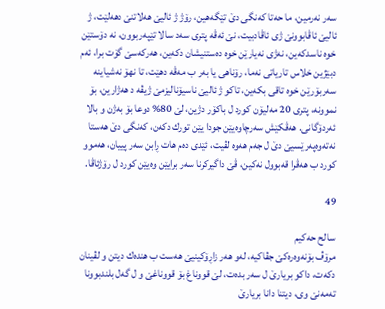سه‌ر نه‌رمین، ما حه‌تا كه‌نگی دێ تێگه‌هین، رۆژ ژ ئالیێ هه‌لاتنێ دهه‌لێت، ژ ئالیێ ئاڤابوونێ ژی ئاڤادبیت، نێ ئه‌ڤه‌ پتری سه‌د سالا تێپه‌ربوون، نه‌ دۆستێن خوه‌ ناسدكه‌ین، نه‌ژی نه‌یارێن خوه‌ ده‌ستنیشان دكه‌ین، هه‌ركه‌سێ گۆت برا، ئه‌م دبێژین خلاس تاریاتی نه‌ما، رۆناهی یا به‌ر ب مه‌ڤه‌ دهێت، تا نهۆ نه‌شیاینه‌ سه‌ربۆرێن خوه‌ تاقی بكه‌ین، تاكو ژ ئالیێ ناسیۆنالیزمێ ژیڤه‌ د هه‌ژارین، بۆ نموونه‌، پتری 20 مه‌لیۆن كورد ل باكۆر دژین، لێ 80% دوعا بۆ به‌ژن و بالا ئه‌ردۆگانی. هه‌ڤكێش سه‌رچاوه‌یێن جودا یێن تورك دكه‌ن، كه‌نگی دێ هه‌ستا نه‌ته‌وه‌په‌رێسیێ دێ ل جه‌م هه‌وه‌ لڤیت، ئێدی ده‌م هات ڕابن سه‌ر پییان، هه‌موو كورد ب هه‌ڤرا قه‌بوول نه‌كین، ڤێ داگیركرنا سه‌ر برایێن وه‌یێن كورد ل رۆژئاڤا.

49

سالح حه‌كیم
مرۆڤ بۆنه‌وه‌ره‌كێ جڤاكیه‌، له‌و هه‌ر زاڕۆكینیێ هه‌ست ب هنده‌ك دیتن و لڤینان دكه‌ت، داكو بریارێ ل سه‌ر بده‌ت، لێ قووناغ بۆ قووناغێ و ل گه‌ل بلندبوونا ته‌مه‌نێ وی، دیتنا دانا بریارێ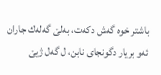باشتر خوه‌ گه‌ش دكه‌ت، به‌لێ گه‌له‌ك جاران ئه‌و بریار دگونجای نابن، ل گه‌ل ژیێ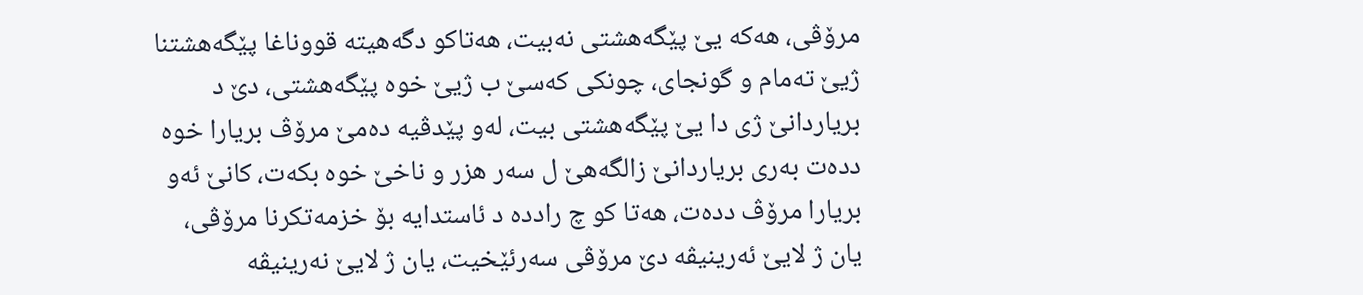مرۆڤی، هه‌كه‌ یێ پێگه‌هشتی نه‌بیت، هه‌تاكو دگه‌هیته‌ قووناغا پێگه‌هشتنا ژیێ ته‌مام و گونجای، چونكی كه‌سێ ب ژیێ خوه‌ پێگه‌هشتی، دێ د بریاردانێ ژی دا یێ پێگه‌هشتی بیت، له‌و پێدڤیه‌ ده‌مێ مرۆڤ بریارا خوه‌ دده‌ت به‌ری بریاردانێ زالگه‌هێ ل سه‌ر هزر و ناخێ خوه‌ بكه‌ت، كانێ ئه‌و بریارا مرۆڤ دده‌ت، هه‌تا كو چ رادده‌ د ئاستدایه‌ بۆ خزمه‌تكرنا مرۆڤی، یان ژ لایێ ئه‌رینیڤه‌ دێ مرۆڤی سه‌رئێخیت، یان ژ لایێ نه‌رینیڤه‌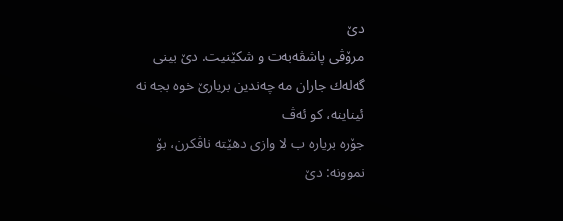دێ
مرۆڤی پاشڤه‌به‌ت و شكێنیت. دێ بینی گه‌له‌ك جاران مه‌ چه‌ندین بریارێ خوه‌ بجه‌ نه‌ ئیناینه‌، كو ئه‌ڤ
جۆره‌ بریاره‌ ب لا وازی دهێته‌ ناڤكرن، بۆ نموونه‌: دێ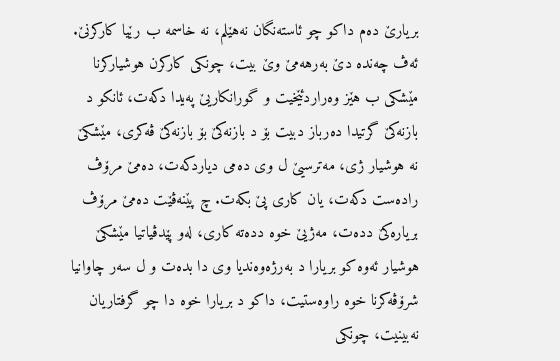بریارێ ده‌م داكو چو ئاسته‌نگان نه‌هێلم، نه‌ خاسمه‌ ب رێیا كاركرنێ. ئه‌ڤ چه‌نده‌ دێ به‌رهه‌مێ وێ بیت، چونكی كاركرن هوشیاركرنا مێشكی ب هێز وه‌راردئێخیت و گورانكاریێ په‌یدا دكه‌ت، ئانكو د بازنه‌كێ گرتیدا ده‌رباز دبیت بۆ د بازنه‌كێ بۆ بازنه‌كێ ڤه‌كری، مێشكێ نه‌ هوشیار ژی، مه‌ترسیێ ل وی ده‌می دیاردكه‌ت، ده‌مێ مرۆڤ راده‌ست دكه‌ت، یان كاری پێ بكه‌ت. چ پێنه‌ڤێت ده‌مێ مرۆڤ بریاره‌كێ دده‌ت، مه‌ژیێ خوه‌ دده‌ته‌ كاری، له‌و پێدڤیاتیا مێشكێ هوشیار ئه‌وه‌ كو بریارا د به‌رژه‌وه‌ندیا وی دا بده‌ت و ل سه‌ر چاوانیا شرۆڤه‌كرنا خوه‌ راوه‌ستیت، داكو د بریارا خوه‌ دا چو گرفتاریان نه‌بینیت، چونكی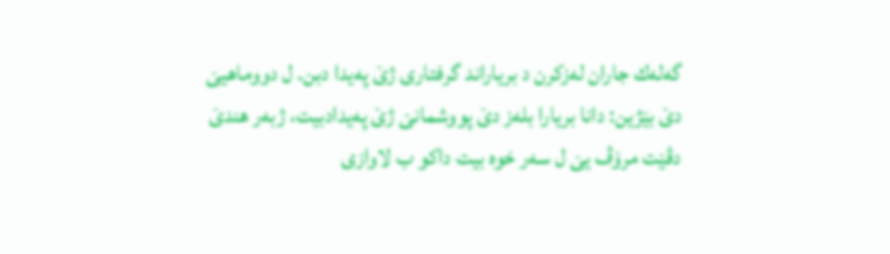گه‌له‌ك جاران له‌زكرن د بریاراند گرفتاری ژێ په‌یدا دبن. ل دووماهیێ دێ بێژین: دانا بریارا بله‌ز دێ پووشمانێ ژێ په‌یدادبیت، ژبه‌ر هندێ دڤێت مرۆڤ یێ ل سه‌ر خوه‌ بیت داكو ب لاوازی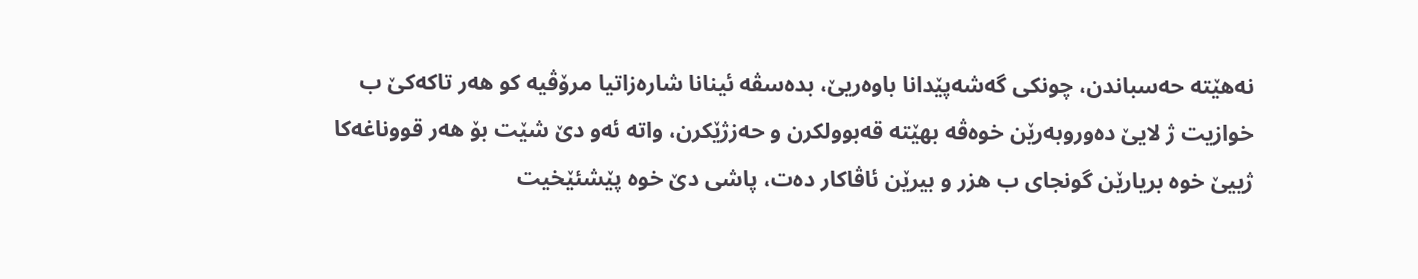نه‌هێته‌ حه‌سباندن، چونكی گه‌شه‌پێدانا باوه‌ریێ، بده‌سڤه‌ ئینانا شاره‌زاتیا مرۆڤیه‌ كو هه‌ر تاكه‌كێ ب خوازیت ژ لایێ ده‌وروبه‌رێن خوه‌ڤه‌ بهێته‌ قه‌بوولكرن و حه‌زژێكرن، واته‌ ئه‌و دێ شێت بۆ هه‌ر قووناغه‌كا ژییێ خوه‌ بریارێن گونجای ب هزر و بیرێن ئاڤاكار ده‌ت، پاشی دێ خوه‌ پێشئێخیت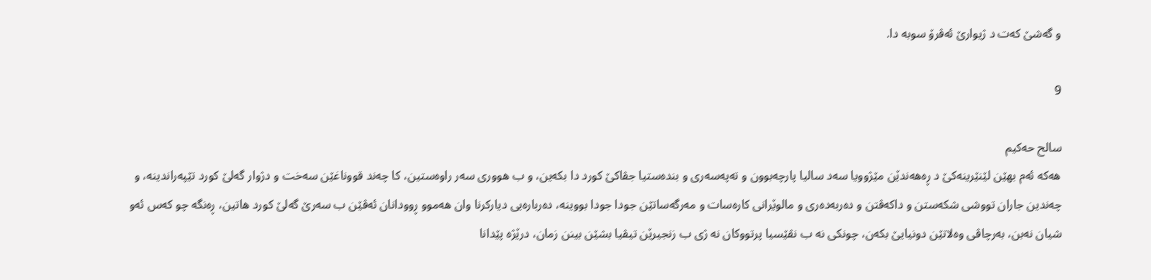و گه‌شێ كه‌ت د ژیوارێ ئه‌ڤرۆ سوبه‌ دا.

9

سالح حه‌كیم
هه‌كه‌ ئه‌م بهێن لێنێرینه‌كێ د ڕه‌هه‌ندێن مێژوویا سه‌د سالیا پارچه‌بوون و ته‌په‌سه‌ری و بنده‌ستیا جڤاكێ كورد دا بكه‌ین، و ب هووری سه‌ر راوه‌ستین، كا چه‌ند قووناغێن سه‌خت و دژوار گه‌لێ كورد تێپه‌راندینه‌، و چه‌ندین جاران تووشی شكه‌ستن و داكه‌ڤتن و ده‌ربه‌ده‌ری و مالوێرانی كاره‌سات و مه‌رگه‌ساتێن جودا جودا بووینه‌، ده‌رباره‌یی دیاركرنا وان هه‌موو ڕوودانان ئه‌ڤێن ب سه‌رێ گه‌لێ كورد هاتین، ڕه‌نگه‌ چو كه‌س ئه‌و شیان نه‌بن، به‌رچاڤی وه‌لاتێن دونیایێ بكه‌ن، چونكی نه‌ ب نڤێسیا پرتووكان نه‌ ژی ب زنجیرێن تیڤیا بشێن بینن زمان، درێژه‌ پێدانا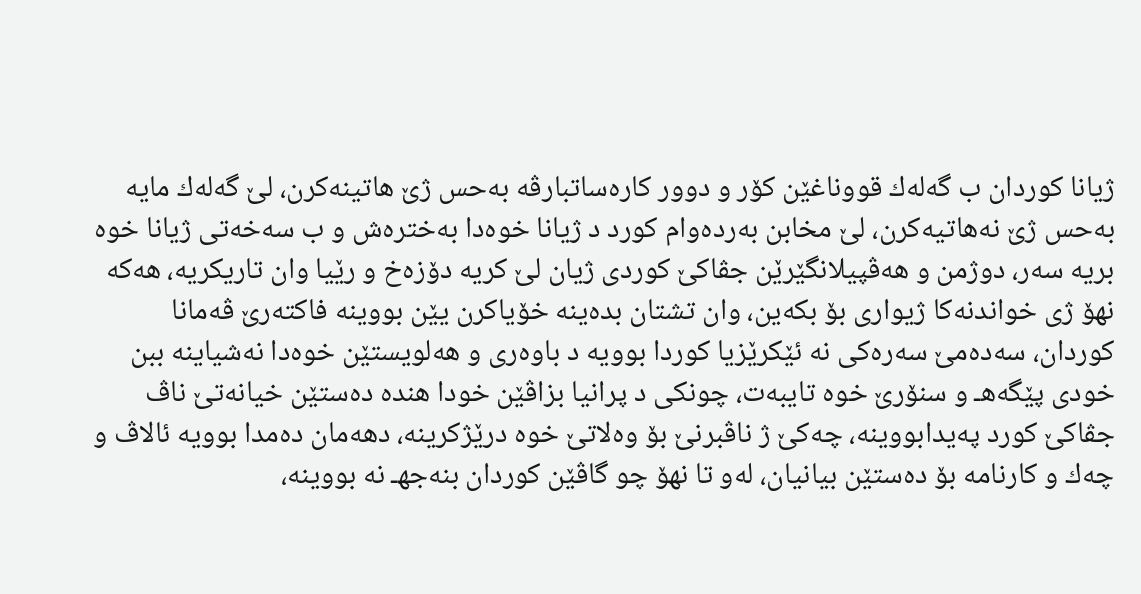ژیانا كوردان ب گه‌له‌ك قووناغێن كۆر و دوور كاره‌ساتبارڤه‌ به‌حس ژێ هاتینه‌كرن، لێ گه‌له‌ك مایه‌ به‌حس ژێ نه‌هاتیه‌كرن، لێ مخابن به‌رده‌وام كورد د ژیانا خوه‌دا به‌ختره‌ش و ب سه‌خه‌تی ژیانا خوه‌ بریه‌ سه‌ر، دوژمن و هه‌ڤپیلانگێرێن جڤاكێ كوردی ژیان لێ كریه‌ دۆزه‌خ و رێیا وان تاریكریه‌، هه‌كه‌ نهۆ ژی خواندنه‌كا ژیواری بۆ بكه‌ین، وان تشتان بده‌ینه‌ خۆیاكرن یێن بووینه‌ فاكته‌رێ ڤه‌مانا كوردان، سه‌ده‌مێ سه‌ره‌كی نه‌ ئێكرێزیا كوردا بوویه‌ د باوه‌ری و هه‌لویستێن خوه‌دا نه‌شیاینه‌ ببن خودی پێگه‌هـ و سنۆرێ خوه‌ تایبه‌ت، چونكی د پرانیا بزاڤێن خودا هنده‌ ده‌ستێن خیانه‌تێ ناڤ جڤاكێ كورد په‌یدابووینه‌، چه‌كێ ژ ناڤبرنێ بۆ وه‌لاتێ خوه‌ درێژكرینه‌، دهه‌مان ده‌مدا بوویه‌ ئالاڤ و چه‌ك و كارنامه‌ بۆ ده‌ستێن بیانیان، له‌و تا نهۆ چو گاڤێن كوردان بنه‌جهـ نه‌ بووینه‌،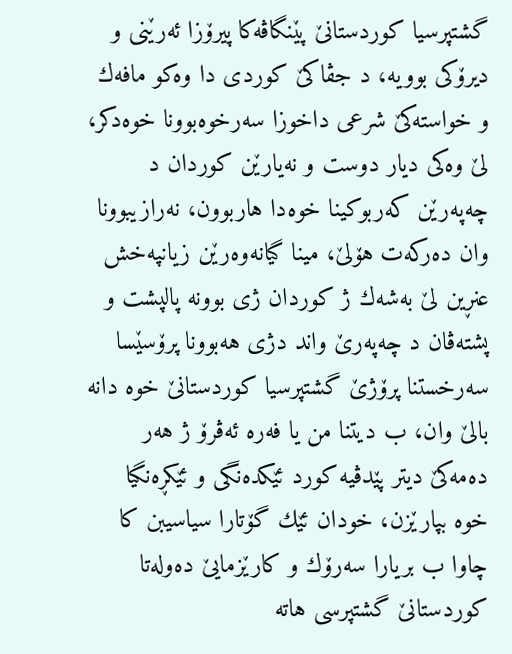گشتپرسیا كوردستانێ پێنگاڤه‌كا پیرۆزا ئه‌رێنی و دیرۆكی بوویه‌، د جڤاكێ كوردی دا وه‌كو مافه‌ك و خواسته‌كێ شرعی داخوزا سه‌رخوه‌بوونا خوه‌دكر، لێ وه‌كی دیار دوست و نه‌یارێن كوردان د چه‌په‌رێن كه‌ربوكینا خوه‌دا هاربوون، نه‌رازیبوونا وان ده‌ركه‌ت هۆلێ، مینا گیانه‌وه‌رێن زیانپه‌خش عنڕین لێ به‌شه‌ك ژ كوردان ژی بوونه‌ پالپشت و پشته‌ڤان د چه‌په‌رێ واند دژی هه‌بوونا پرۆسێسا سه‌رخستنا پرۆژێ گشتپرسیا كوردستانێ خوه‌ دانه‌ بالێ وان، ب دیتنا من یا فه‌ره‌ ئه‌ڤرۆ ژ هه‌ر ده‌مه‌كێ دیتر پێدڤیه‌ كورد ئێكده‌نگی و ئێكڕه‌نگیا خوه‌ بپارێزن، خودان ئێك گۆتارا سیاسیبن كا چاوا ب بریارا سه‌رۆك و كارێزمایێ ده‌وله‌تا كوردستانێ گشتپرسی هاته‌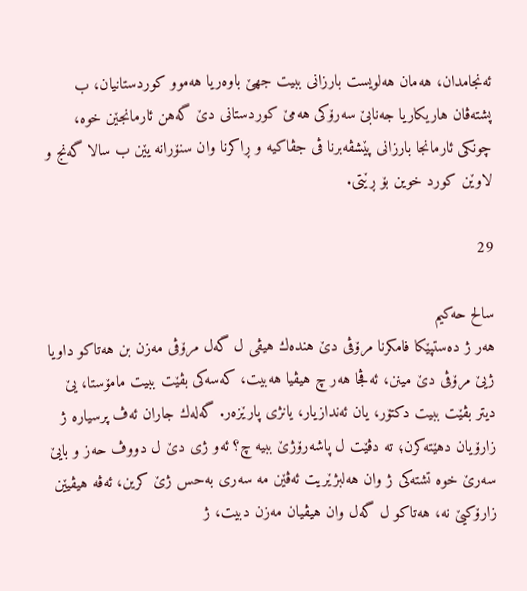ئه‌نجامدان، هه‌مان هه‌لویست بارزانی ببیت جهێ باوه‌ریا هه‌موو كوردستانیان، ب پشته‌ڤان هاریكاریا جه‌نابێ سه‌رۆكی هه‌مێ كوردستانی دێ گه‌هن ئارمانجێن خوه‌، چونكی ئارمانجا بارزانی پێشڤه‌برنا ڤی جڤاكیه‌ و ڕاكرنا وان سنۆرانه‌ یێن ب سالا گه‌نج و لاوێن كورد خوین بۆ ڕێتی.

29

سالح حه‌كیم
هه‌ر ژ ده‌ستپێكا فامكرنا مرۆڤی دێ هنده‌ك هیڤی ل گه‌ل مرۆڤی مه‌زن بن هه‌تاكو داویا ژیێ مرۆڤی دێ مینن، ئه‌ڤجا هه‌ر چ هیڤیا هه‌بیت، كه‌سه‌كی بڤێت ببیت مامۆستا، یێ دیتر بڤێت ببیت دكتۆر، یان ئه‌ندازیار، یانژی پارێزه‌ر. گه‌له‌ك جاران ئه‌ڤ پرسیاره‌ ژ زارۆیان دهێته‌كرن؛ ته‌ دڤێت ل پاشه‌رۆژێ ببیه‌ چ؟ ئه‌و ژی دێ ل دووڤ حه‌ز و بایێ سه‌رێ خوه‌ تشته‌كی ژ وان هه‌لبژێریت ئه‌ڤێن مه‌ سه‌ری به‌حس ژێ كرین، ئه‌ڤه‌ هیڤیێن زارۆكیێ نه‌، هه‌تاكو ل گه‌ل وان هیڤیان مه‌زن دبیت، ژ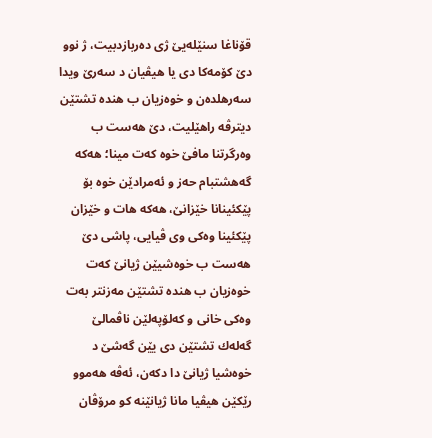قۆناغا سنێله‌یێ ژی ده‌ربازدبیت، ژ نوو دێ كۆمه‌كا دی یا هیڤیان د سه‌رێ ویدا سه‌رهلده‌ن و خوه‌زیان ب هنده‌ تشتێن دیترڤه‌ راهێلیت، دێ هه‌ست ب وه‌رگرتنا مافێ خوه‌ كه‌ت مینا؛ هه‌كه‌ گه‌هشتبام حه‌ز و ئه‌مرادێن خوه‌ بۆ پێكئینانا خێزانێ، هه‌كه‌ هات و خێزان پێكئینا وه‌كی وی ڤیایی، پاشی دێ هه‌ست ب خوه‌شیێن ژیانێ كه‌ت خوه‌زیان ب هنده‌ تشتێن مه‌زنتر به‌ت وه‌كی خانی و كه‌لۆپه‌لێن ناڤمالێ گه‌له‌ك تشتێن دی یێن گه‌شێ د خوه‌شیا ژیانێ دا دكه‌ن، ئه‌ڤه‌ هه‌موو رێكێن هیڤیا مانا ژیانێنه‌ كو مرۆڤان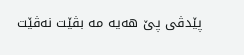پێدڤی پێ هه‌یه‌ مه‌ بڤێت نه‌ڤێت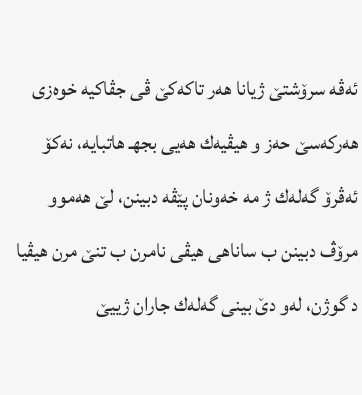ئه‌ڤه‌ سرۆشتێ ژیانا هه‌ر تاكه‌كێ ڤی جڤاكیه‌ خوه‌زی هه‌ركه‌سێ حه‌ز و هیڤیه‌ك هه‌یی بجهـ هاتبایه‌، نه‌كۆ ئه‌ڤرۆ گه‌له‌ك ژ مه‌ خه‌ونان پێڤه‌ دبینن، لێ هه‌موو مرۆڤ دبینن ب ساناهی هیڤی نامرن ب تنێ مرن هیڤیا د گوژن، له‌و دێ بینی گه‌له‌ك جاران ژییێ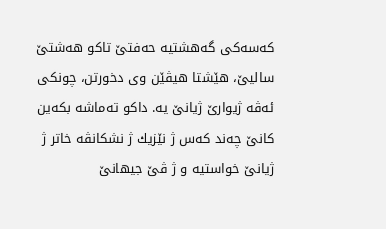كه‌سه‌كی گه‌هشتیه‌ حه‌فتێ تاكو هه‌شتێ سالیێ، هێشتا هیڤێن وی دخورتن، چونكی ئه‌ڤه‌ ژیوارێ ژیانێ یه‌. داكو ته‌ماشه‌ بكه‌ین كانێ چه‌ند كه‌س ژ نێزیك ژ نشكانڤه‌ خاتر ژ ژیانێ خواستیه‌ و ژ ڤێ جیهانێ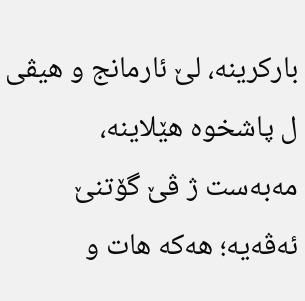باركرینه‌، لێ ئارمانج و هیڤی ل پاشخوه‌ هێلاینه‌، مه‌به‌ست ژ ڤێ گۆتنێ ئه‌ڤه‌یه‌؛ هه‌كه‌ هات و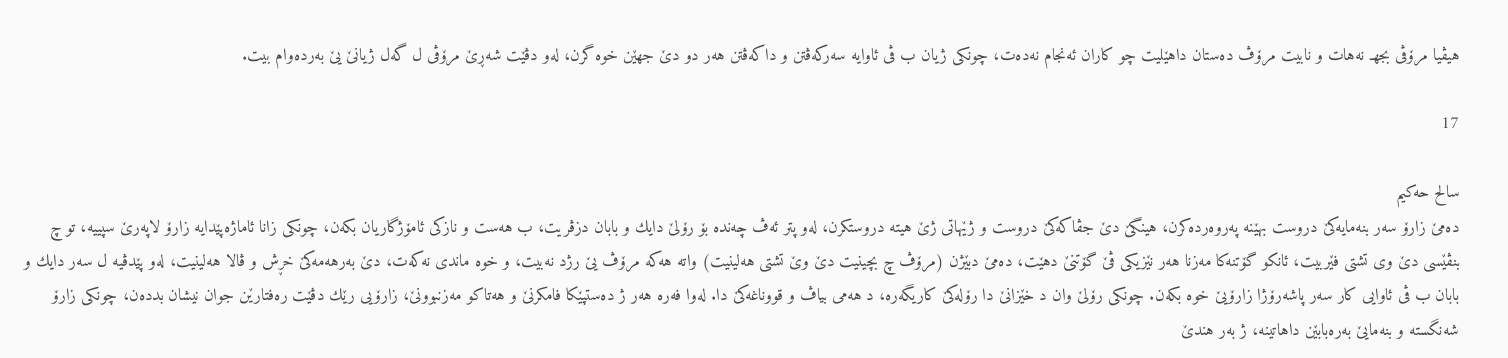هیڤیا مرۆڤی بجهـ نه‌هات و نابیت مرۆڤ ده‌ستان داهێلیت چو كاران ئه‌نجام نه‌ده‌ت، چونكی ژیان ب ڤی ئاوایه‌ سه‌ركه‌ڤتن و داكه‌ڤتن هه‌ر دو دێ جهێن خوه‌ گرن، له‌و دڤێت شه‌ڕێ مرۆڤی ل گه‌ل ژیانێ یێ به‌رده‌وام بیت.

17

سالح حه‌كیم
ده‌مێ زارۆ سه‌ر بنه‌مایه‌كێ دروست بهێنه‌ په‌روه‌رده‌كرن، هینگێ دێ جڤاكه‌كێ دروست و ژێهاتی ژێ هیته‌ دروستكرن، له‌و پتر ئه‌ڤ چه‌نده‌ بۆ رۆلێ دایك و بابان دزڤریت، ب هه‌ست و نازكی ئامۆژگاریان بكه‌ن، چونكی زانا ئاماژه‌پێدایه‌ زارۆ لاپه‌رێ سپییه‌، تو چ بنڤێسی دێ وی تشتی فێربیت، ئانكو گۆتنه‌كا مه‌زنا هه‌ر نێزیكی ڤێ گۆتنێ دهێت، ده‌مێ دبێژن (مرۆڤ چ بچینیت دێ وێ تشتی هه‌لینیت) واته‌ هه‌كه‌ مرۆڤ یێ رژد نه‌بیت، و خوه‌ ماندی نه‌كه‌ت، دێ به‌رهه‌مه‌كێ خڕش و ڤالا هه‌لینیت، له‌و پێدڤیه‌ ل سه‌ر دایك و بابان ب ڤی ئاوایی كار سه‌ر پاشه‌رۆژا زارۆیێ خوه‌ بكه‌ن. چونكی رۆلێ وان د خێزانێ دا رۆله‌كێ كاریگه‌ره‌، د هه‌می بیاڤ و قووناغه‌كێ دا. له‌وا فه‌ره‌ هه‌ر ژ ده‌ستپێكا فامكرنێ و هه‌تاكو مه‌زنبوونێ، زارۆیی رێك دڤێت ره‌فتارێن جوان نیشان بدده‌ن، چونكی زارۆ شه‌نگسته‌ و بنه‌مایێ به‌ره‌بابێن داهاتینه‌، ژ به‌ر هندێ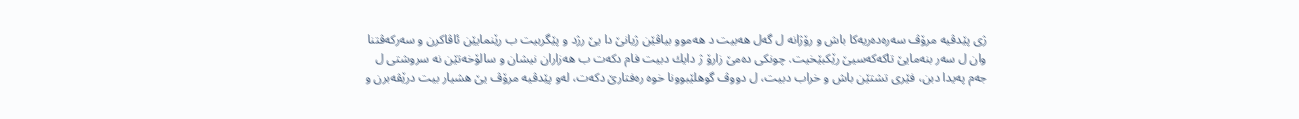ژی پێدڤیه‌ مرۆڤ سه‌ره‌ده‌ریه‌كا باش و رۆژانه‌ ل گه‌ل هه‌بیت د هه‌موو بیاڤێن ژیانێ دا یێ رژد و پێگربیت ب رێنمایێن ئاڤاكرن و سه‌ركه‌ڤتنا وان ل سه‌ر بنه‌مایێ تاكه‌كه‌سیێ رێكبێخیت. چونكی ده‌مێ زارۆ ژ دایك دبیت فام دكه‌ت ب هه‌زاران نیشان و سالۆخه‌تێن نه‌ سروشتی ل جه‌م په‌یدا دبن، فێری تشتێن باش و خراب دبیت، ل دووڤ گوهلێبوونا خوه‌ ره‌فتارێ دكه‌ت، له‌و پێدڤیه‌ مرۆڤ یێ هشیار بیت درێڤه‌برن و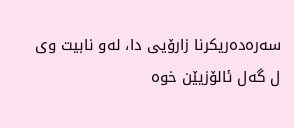سه‌ره‌ده‌ریكرنا زارۆیی دا، له‌و نابیت وی ل گه‌ل ئالۆزیێن خوه‌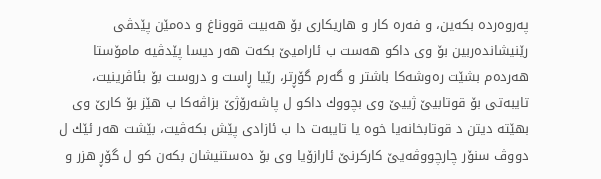په‌روه‌رده‌ بكه‌ین، و فه‌ره‌ كار و هاریكاری بۆ هه‌بیت قووناغ و ده‌مێن پێدڤی رێنیشانده‌ربین بۆ وی داكو هه‌ست ب ئارامیێ بكه‌ت هه‌ر دیسا پێدڤیه‌ مامۆستا هه‌رده‌م بشێت ره‌وشه‌كا باشتر و گه‌رم گۆڕتر، رێیا ڕاست و دروست بۆ بئاڤرینیت، تایبه‌تی بۆ قوتابیێ ژییێ وی بچووك داكو ل پاشه‌رۆژێ بزاڤه‌كا ب هێز بۆ كارێ وی بهێته‌ دیتن د قوتابخانه‌یا خوه‌ یا تایبه‌ت دا ب ئازادی پێش بكه‌ڤیت، بێشت هه‌ر ئێك ل دووڤ سنۆر چارچووڤه‌یێ كاركرنێ ئارازۆیا وی بۆ ده‌ستنیشان بكه‌ن كو ل گۆڕ هزر و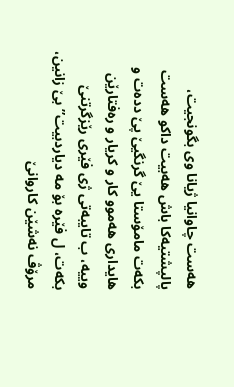هه‌ست چاوانیا ژیانا وی بگونجیت، پالپشتیه‌كا باش هه‌بیت داكو هه‌ست بكه‌ت مامۆستا یێ گرنگیێ پێ دده‌ت و هایداری هه‌موو كار و كریار و ره‌فتارێن وییه‌، ب تایبه‌تی ژی فێری رێزگرتنێ بكه‌ت، ل فێره‌ بۆ مه‌ دیاردبیت” بێ زانین، مرۆڤ نه‌شێن كاروانێ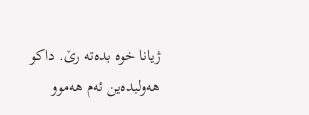ژیانا خوه‌ بده‌ته‌ رێ. داكو هه‌ولبده‌ین ئه‌م هه‌موو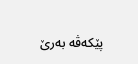پێكه‌ڤه‌ به‌رێ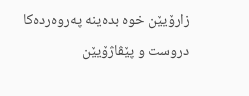زارۆیێن خوه‌ بده‌ینه‌ په‌روه‌رده‌كا دروست و پێڤاژۆیێن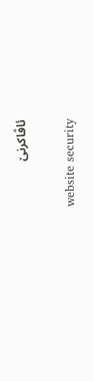ئاڤاكرنێ

website security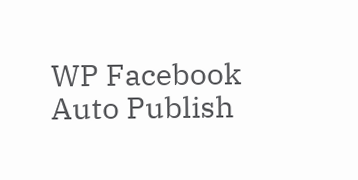WP Facebook Auto Publish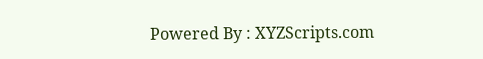Powered By : XYZScripts.com